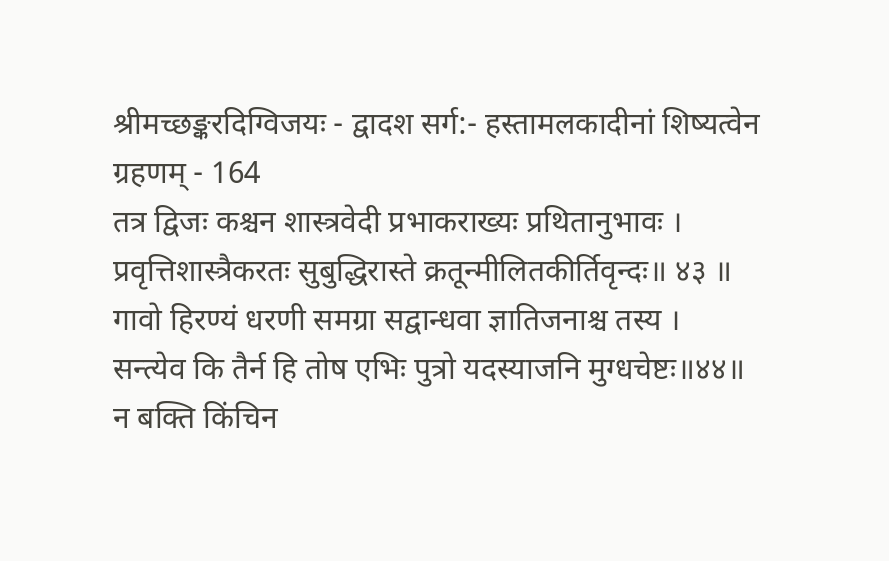श्रीमच्छङ्करदिग्विजयः - द्वादश सर्ग:- हस्तामलकादीनां शिष्यत्वेन ग्रहणम् - 164
तत्र द्विजः कश्चन शास्त्रवेदी प्रभाकराख्यः प्रथितानुभावः ।
प्रवृत्तिशास्त्रैकरतः सुबुद्धिरास्ते क्रतून्मीलितकीर्तिवृन्दः॥ ४३ ॥
गावो हिरण्यं धरणी समग्रा सद्वान्धवा ज्ञातिजनाश्च तस्य ।
सन्त्येव कि तैर्न हि तोष एभिः पुत्रो यदस्याजनि मुग्धचेष्टः॥४४॥
न बक्ति किंचिन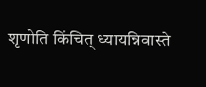शृणोति किंचित् ध्यायन्निवास्ते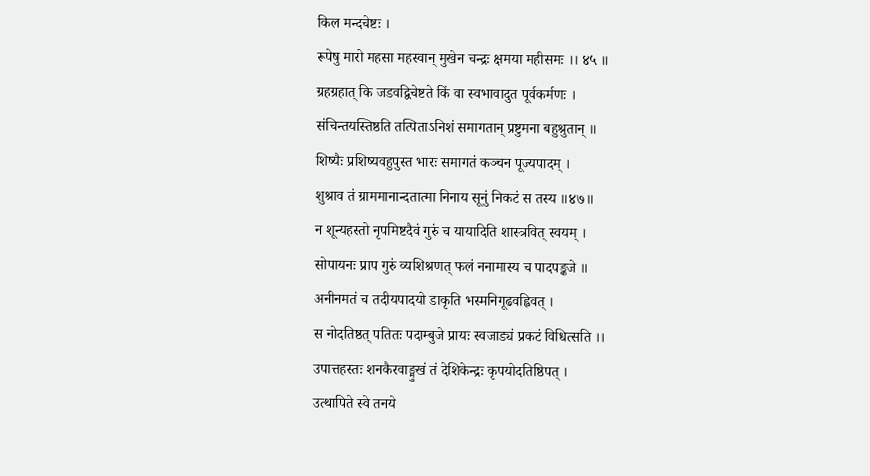किल मन्दचेष्टः ।
रूपेषु मारो महसा महस्वान् मुखेन चन्द्रः क्षमया महीसमः ।। ४५ ॥
ग्रहग्रहात् कि जडवद्विचेष्टते किं वा स्वभावादुत पूर्वकर्मणः ।
संचिन्तयस्तिष्ठति तत्पिताऽनिशं समागतान् प्रष्टुमना बहुश्रुतान् ॥
शिष्यैः प्रशिष्यवहुपुस्त भारः समागतं कञ्चन पूज्यपादम् ।
शुश्राव तं ग्राममानान्दतात्मा निनाय सूनुं निकटं स तस्य ॥४७॥
न शून्यहस्तो नृपमिष्टदैवं गुरुं च यायादिति शास्त्रवित् स्वयम् ।
सोपायनः प्राप गुरुं व्यशिश्रणत् फलं ननामास्य च पादपङ्कजे ॥
अनीनमतं च तदीयपादयो डाकृति भस्मनिगूढवह्विवत् ।
स नोदतिष्ठत् पतितः पदाम्बुजे प्रायः स्वजाड्यं प्रकटं विधित्सति ।।
उपात्तहस्तः शनकैरवाङ्मुखं तं देशिकेन्द्रः कृपयोदतिष्ठिपत् ।
उत्थापिते स्वे तनये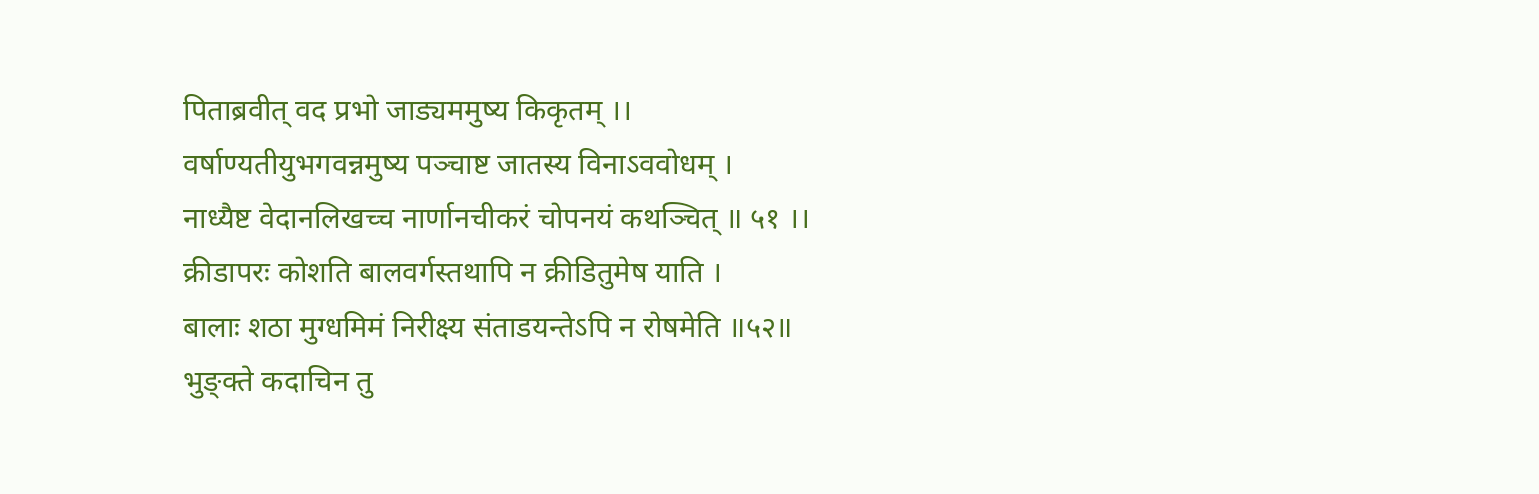पिताब्रवीत् वद प्रभो जाड्यममुष्य किकृतम् ।।
वर्षाण्यतीयुभगवन्नमुष्य पञ्चाष्ट जातस्य विनाऽववोधम् ।
नाध्यैष्ट वेदानलिखच्च नार्णानचीकरं चोपनयं कथञ्चित् ॥ ५१ ।।
क्रीडापरः कोशति बालवर्गस्तथापि न क्रीडितुमेष याति ।
बालाः शठा मुग्धमिमं निरीक्ष्य संताडयन्तेऽपि न रोषमेति ॥५२॥
भुङ्क्ते कदाचिन तु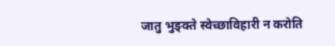जातु भुङ्क्ते स्वेच्छाविहारी न करोति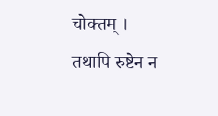चोक्तम् ।
तथापि रुष्टेन न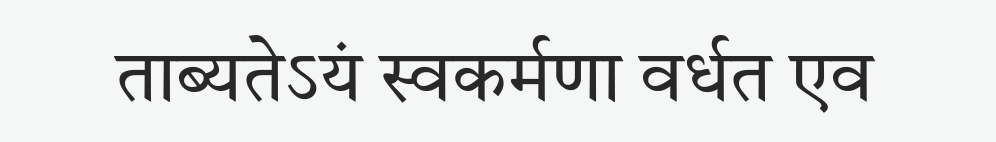ताब्यतेऽयं स्वकर्मणा वर्धत एव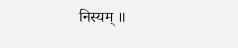निस्यम् ॥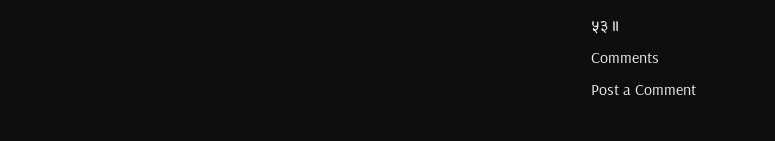५३ ॥
Comments
Post a Comment